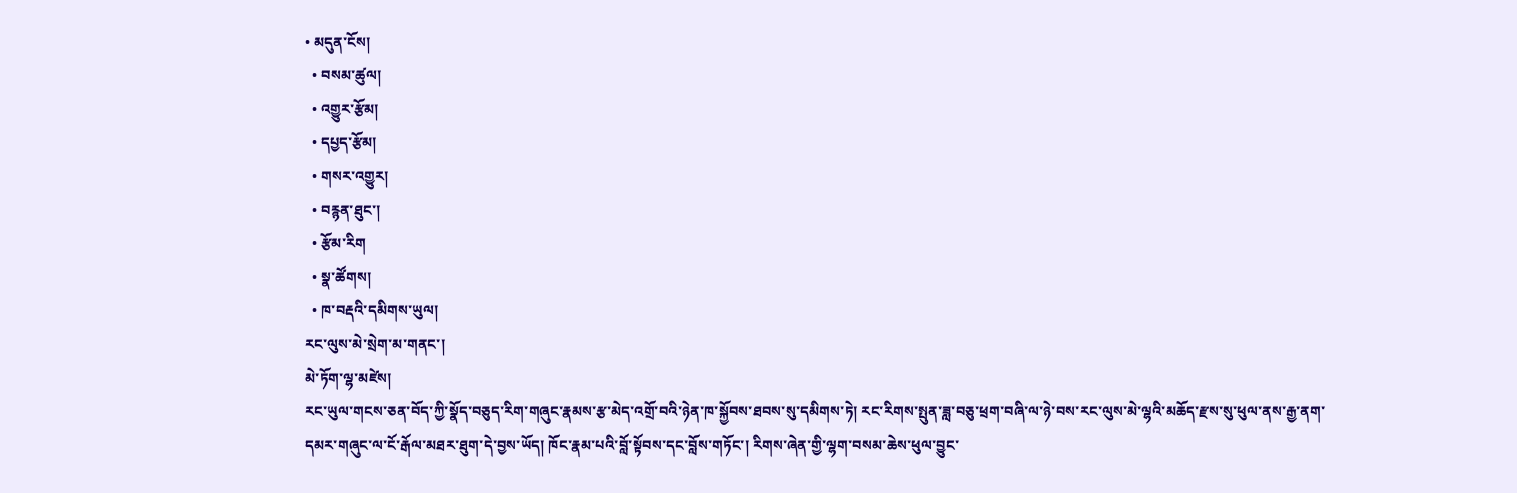• མདུན་ངོས།
  • བསམ་ཚུལ།
  • འགྱུར་རྩོམ།
  • དཔྱད་རྩོམ།
  • གསར་འགྱུར།
  • བརྙན་ཐུང་།
  • རྩོམ་རིག
  • སྣ་ཚོགས།
  • ཁ་བརྡའི་དམིགས་ཡུལ།
རང་ལུས་མེ་སྲེག་མ་གནང་།
མེ་ཏོག་ལྷ་མཛེས།
རང་ཡུལ་གངས་ཅན་བོད་ཀྱི་སྣོད་བཅུད་རིག་གཞུང་རྣམས་རྩ་མེད་འགྲོ་བའི་ཉེན་ཁ་སྐྱོབས་ཐབས་སུ་དམིགས་ཏེ། རང་རིགས་སྤུན་ཟླ་བཅུ་ཕྲག་བཞི་ལ་ཉེ་བས་རང་ལུས་མེ་ལྷའི་མཆོད་རྫས་སུ་ཕུལ་ནས་རྒྱ་ནག་དམར་གཞུང་ལ་ངོ་རྒོལ་མཐར་ཐུག་དེ་བྱས་ཡོད། ཁོང་རྣམ་པའི་བློ་སྟོབས་དང་བློས་གཏོང་། རིགས་ཞེན་གྱི་ལྷག་བསམ་ཆེས་ཕུལ་བྱུང་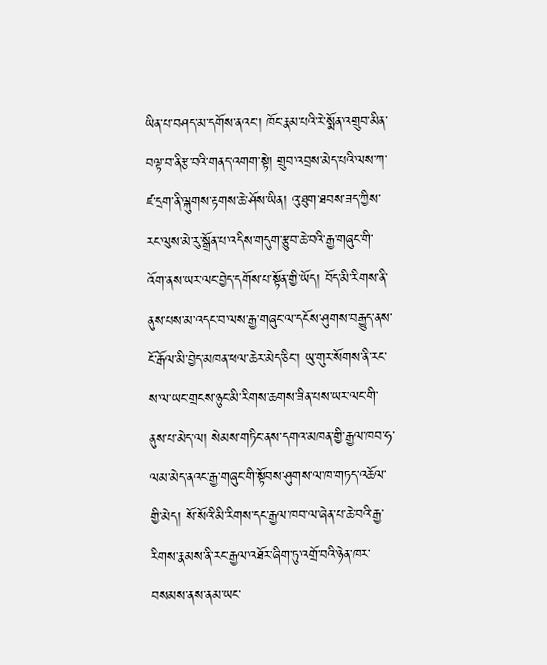ཡིན་པ་བཤད་མ་དགོས་ནའང་། ཁོང་རྣམ་པའི་རེ་སྨོན་འགྲུབ་མིན་བལྟ་བ་ནིརྩ་བའི་གནད་འགག་སྟེ། གྲུབ་འབྲས་མེད་པའི་ལས་ཀ་ཛ་དྲག་ནི་ལྐུགས་རྟགས་ཆེ་ཤོས་ཡིན། འུ་ཐུག་ཐབས་ཟད་ཀྱིས་རང་ལུས་མེ་རུ་སྒྲོན་པ་འདིས་གདུག་རྩུབ་ཆེ་བའི་རྒྱ་གཞུང་གི་འོག་ནས་ཡར་ལང་བྱེད་དགོས་པ་སྟོན་གྱི་ཡོད། བོད་མི་རིགས་ནི་ནུས་པས་མ་འདང་བ་ལས་རྒྱ་གཞུང་ལ་དངོས་ཤུགས་བརྒྱུད་ནས་ངོ་རྒོལ་མི་བྱེད་མཁན་ཕལ་ཆེར་མེད་ཅིང་། ཡུ་གུར་སོགས་ནི་རང་ས་ལ་ཡང་གྲངས་ཉུང་མི་རིགས་ཆགས་ཟིན་པས་ཡར་ལང་གི་ནུས་པ་མེད་ལ། སེམས་གཏིང་ནས་དགའ་མཁན་གྱི་རྒྱལ་ཁབ་ཧ་ལམ་མེད་ནའང་རྒྱ་གཞུང་གི་སྟོབས་ཤུགས་ལ་ཁ་གཏད་འཆོལ་གྱི་མེད། སོ་སོའི་མི་རིགས་དང་རྒྱལ་ཁབ་ལ་ཞེན་པ་ཆེ་བའི་རྒྱ་རིགས་རྣམས་ནི་རང་རྒྱལ་འཐོར་ཞིག་ཏུ་འགྲོ་བའི་ཉེན་ཁར་བསམས་ནས་ནམ་ཡང་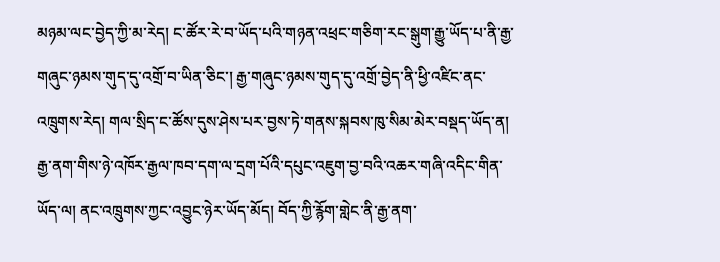མཉམ་ལང་བྱེད་ཀྱི་མ་རེད། ང་ཚོར་རེ་བ་ཡོད་པའི་གཉན་འཕྲང་གཅིག་རང་སྒུག་རྒྱུ་ཡོད་པ་ནི་རྒྱ་གཞུང་ཉམས་གུད་དུ་འགྲོ་བ་ཡིན་ཅིང་། རྒྱ་གཞུང་ཉམས་གུད་དུ་འགྲོ་བྱེད་ནི་ཕྱི་འཛིང་ནང་འཁྲུགས་རེད། གལ་སྲིད་ང་ཚོས་དུས་ཤེས་པར་བྱས་ཏེ་གནས་སྐབས་ཁུ་སིམ་མེར་བསྡད་ཡོད་ན། རྒྱ་ནག་གིས་ཉེ་འཁོར་རྒྱལ་ཁབ་དག་ལ་དྲག་པོའི་དཔུང་འཇུག་བྱ་བའི་འཆར་གཞི་འདིང་གིན་ཡོད་ལ། ནང་འཁྲུགས་ཀྱང་འབྱུང་ཉེར་ཡོད་མོད། བོད་ཀྱི་རྙོག་གླེང་ནི་རྒྱ་ནག་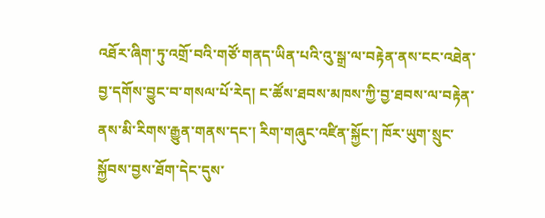འཐོར་ཞིག་ཏུ་འགྲོ་བའི་གཙོ་གནད་ཡིན་པའི་འུ་སྒྲ་ལ་བརྟེན་ནས་ངང་འཐེན་བྱ་དགོས་བྱུང་བ་གསལ་པོ་རེད། ང་ཚོས་ཐབས་མཁས་ཀྱི་བྱ་ཐབས་ལ་བརྟེན་ནས་མི་རིགས་རྒྱུན་གནས་དང་། རིག་གཞུང་འཛིན་སྐྱོང་། ཁོར་ཡུག་སྲུང་སྐྱོབས་བྱས་ཐོག་དེང་དུས་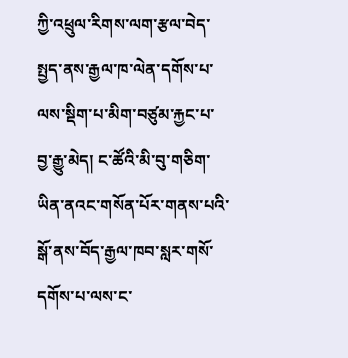ཀྱི་འཕྲུལ་རིགས་ལག་རྩལ་བེད་སྤྱད་ནས་རྒྱལ་ཁ་ལེན་དགོས་པ་ལས་སྡིག་པ་མིག་བཙུམ་རྐྱང་པ་བྱ་རྒྱུ་མེད། ང་ཚོའི་མི་བུ་གཅིག་ཡིན་ནའང་གསོན་པོར་གནས་པའི་སྒོ་ནས་བོད་རྒྱལ་ཁབ་སླར་གསོ་དགོས་པ་ལས་ང་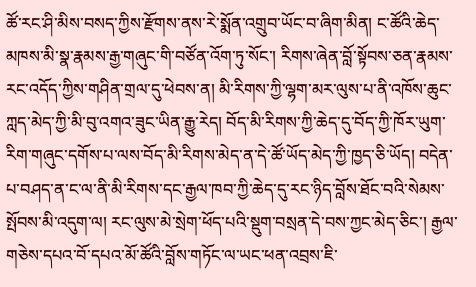ཚོ་རང་ཤི་མིས་བསད་ཀྱིས་རྫོགས་ནས་རེ་སྨོན་འགྲུབ་ཡོང་བ་ཞིག་མིན། ང་ཚོའི་ཆེད་མཁས་མི་སྣ་རྣམས་རྒྱ་གཞུང་གི་བཙོན་འོག་ཏུ་སོང་། རིགས་ཞེན་བློ་སྟོབས་ཅན་རྣམས་རང་འདོད་ཀྱིས་གཤིན་གྲལ་དུ་ཕེབས་ན། མི་རིགས་ཀྱི་ལྷག་མར་ལུས་པ་ནི་འཁོས་ཆུང་ཀླད་མེད་ཀྱི་མི་བུ་འགའ་ཟུང་ཡིན་རྒྱུ་རེད། བོད་མི་རིགས་ཀྱི་ཆེད་དུ་བོད་ཀྱི་ཁོར་ཡུག་རིག་གཞུང་དགོས་པ་ལས་བོད་མི་རིགས་མེད་ན་དེ་ཚོ་ཡོད་མེད་ཀྱི་ཁྱད་ཅི་ཡོད། བདེན་པ་བཤད་ན་ང་ལ་ནི་མི་རིགས་དང་རྒྱལ་ཁབ་ཀྱི་ཆེད་དུ་རང་ཉིད་བློས་ཐོང་བའི་སེམས་སྤོབས་མི་འདུག་ལ། རང་ལུས་མེ་སྲེག་ཕོད་པའི་སྡུག་བསྲན་དེ་བས་ཀྱང་མེད་ཅིང་། རྒྱལ་གཅེས་དཔའ་བོ་དཔའ་མོ་ཚོའི་བློས་གཏོང་ལ་ཡང་ཕན་འབྲས་ཇི་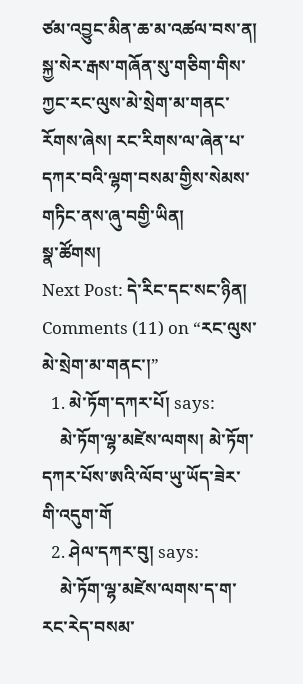ཙམ་འབྱུང་མིན་ཆ་མ་འཚལ་བས་ན། སྐྱ་སེར་རྒས་གཞོན་སུ་གཅིག་གིས་ཀྱང་རང་ལུས་མེ་སྲེག་མ་གནང་རོགས་ཞེས། རང་རིགས་ལ་ཞེན་པ་དཀར་བའི་ལྷག་བསམ་གྱིས་སེམས་གཏིང་ནས་ཞུ་བགྱི་ཡིན།
སྣ་ཚོགས།
Next Post: དེ་རིང་དང་སང་ཉིན།
Comments (11) on “རང་ལུས་མེ་སྲེག་མ་གནང་།”
  1. མེ་ཏོག་དཀར་པོ། says:
    མེ་ཏོག་ལྷ་མཛེས་ལགས། མེ་ཏོག་དཀར་པོས་ཨའི་ལོབ་ཡུ་ཡོད་ཟེར་གི་འདུག་གོ
  2. ཤེལ་དཀར་བུ། says:
    མེ་ཏོག་ལྷ་མཛེས་ལགས་ད་ག་རང་རེད་བསམ་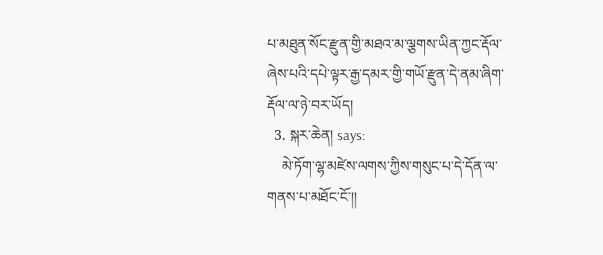པ་མཐུན་སོང་རྫུན་གྱི་མཐའ་མ་ལྕགས་ཡིན་ཀྱང་རྡོལ་ཞེས་པའི་དཔེ་ལྟར་རྒྱ་དམར་གྱི་གཡོ་རྫུན་དེ་ནམ་ཞིག་རྡོལ་ལ་ཉེ་བར་ཡོད།
  3. སྐར་ཆེན། says:
    མེ་ཏོག་ལྷ་མཛེས་ལགས་ཀྱིས་གསུང་པ་དེ་དོན་ལ་གནས་པ་མཐོང་ངོ་།།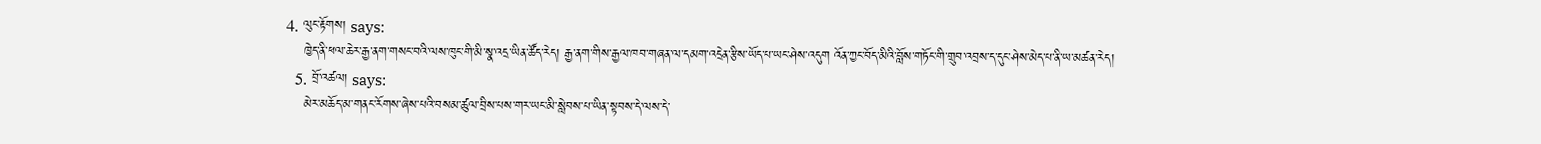4. ལུང་རྟོགས། says:
    ཁྱེད་ནི་ཕལ་ཆེར་རྒྱ་ནག་གསང་བའི་ལས་ཁུང་གི་མི་སྣ་འདྲ་ཡིན་ཚོད་རེད། རྒྱ་ནག་གིས་རྒྱལ་ཁབ་གཞན་ལ་དམག་འདྲེན་རྩིས་ཡོད་པ་ཡང་ཤེས་འདུག འོན་ཀྱང་བོད་མིའི་བློས་གཏོང་གི་གྲུབ་འབྲས་ད་དུང་ཤེས་མེད་པ་ནི་ཡ་མཚན་རེད།
  5. བྲོ་འཚལ། says:
    མེར་མཆོད་མ་གནང་རོགས་ཞེས་པའི་བསམ་ཚུལ་བྲིས་པས་གར་ཡང་མི་སླེབས་པ་ཡིན་སྟབས་དེ་ལས་དེ་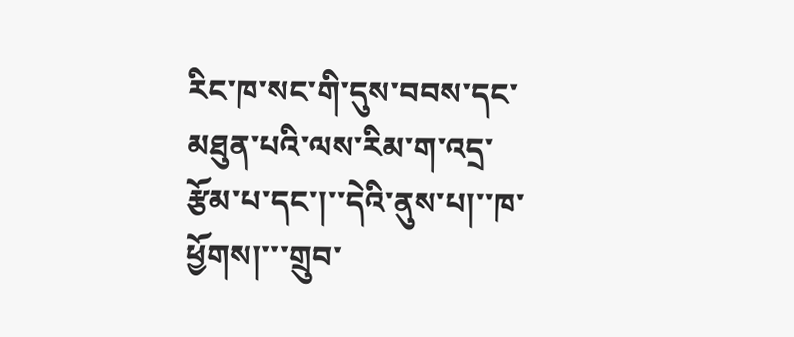རིང་ཁ་སང་གི་དུས་བབས་དང་མཐུན་པའི་ལས་རིམ་ག་འདྲ་རྩོམ་པ་དང་།་་དེའི་ནུས་པ།་་ཁ་ཕྱོགས།་་་གྲུབ་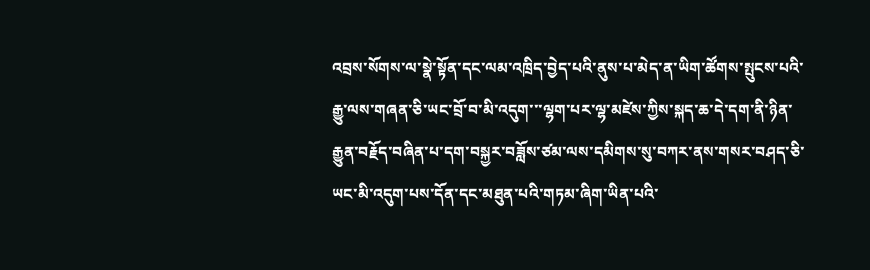འབྲས་སོགས་ལ་སྣེ་སྟོན་དང་ལམ་འཁྲིད་བྱེད་པའི་ནུས་པ་མེད་ན་ཡིག་ཚོགས་སྤུངས་པའི་རྒྱུ་ལས་གཞན་ཅི་ཡང་བྲོ་བ་མི་འདུག་་་ལྷག་པར་ལྷ་མཛེས་ཀྱིས་སྐད་ཆ་དེ་དག་ནི་ཉིན་རྒྱུན་བརྗོད་བཞིན་པ་དག་བསྐྱར་བཟློས་ཙམ་ལས་དམིགས་སུ་བཀར་ནས་གསར་བཤད་ཅི་ཡང་མི་འདུག་པས་དོན་དང་མཐུན་པའི་གཏམ་ཞིག་ཡིན་པའི་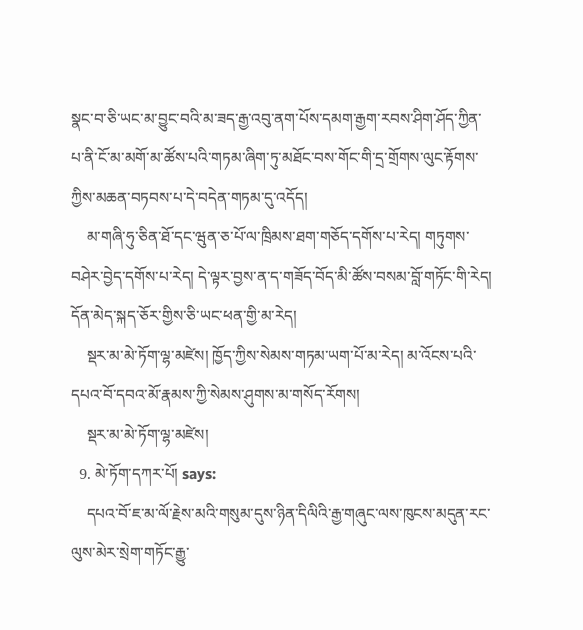སྣང་བ་ཅི་ཡང་མ་བྱུང་བའི་མ་ཟད་རྒྱ་འབུ་ནག་པོས་དམག་རྒྱག་རབས་ཤིག་ཤོད་ཀྱིན་པ་ནི་ངོ་མ་མགོ་མ་ཚོས་པའི་གཏམ་ཞིག་ཏུ་མཐོང་བས་གོང་གི་དྲ་གྲོགས་ལུང་རྟོགས་ཀྱིས་མཆན་བཏབས་པ་དེ་བདེན་གཏམ་དུ་འདོད།
    མ་གཞི་ཧུ་ཅིན་ཐོ་དང་ཝུན་ཅ་པོ་ལ་ཁྲིམས་ཐག་གཅོད་དགོས་པ་རེད། གཏུགས་བཤེར་བྱེད་དགོས་པ་རེད། དེ་ལྟར་བྱས་ན་ད་གཟོད་བོད་མི་ཚོས་བསམ་བློ་གཏོང་གི་རེད། དོན་མེད་སྐད་ཅོར་གྱིས་ཅི་ཡང་ཕན་གྱི་མ་རེད།
    སྡར་མ་མེ་ཏོག་ལྷ་མཛེས། ཁྱོད་ཀྱིས་སེམས་གཏམ་ཡག་པོ་མ་རེད། མ་འོངས་པའི་དཔའ་བོ་དབའ་མོ་རྣམས་ཀྱི་སེམས་ཤུགས་མ་གསོད་རོགས།
    སྡར་མ་མེ་ཏོག་ལྷ་མཛེས།
  9. མེ་ཏོག་དཀར་པོ། says:
    དཔའ་བོ་ཇ་མ་ལོ་རྗེས་མའི་གསུམ་དུས་ཉིན་དིལིའི་རྒྱ་གཞུང་ལས་ཁུངས་མདུན་རང་ལུས་མེར་སྲེག་གཏོང་རྒྱུ་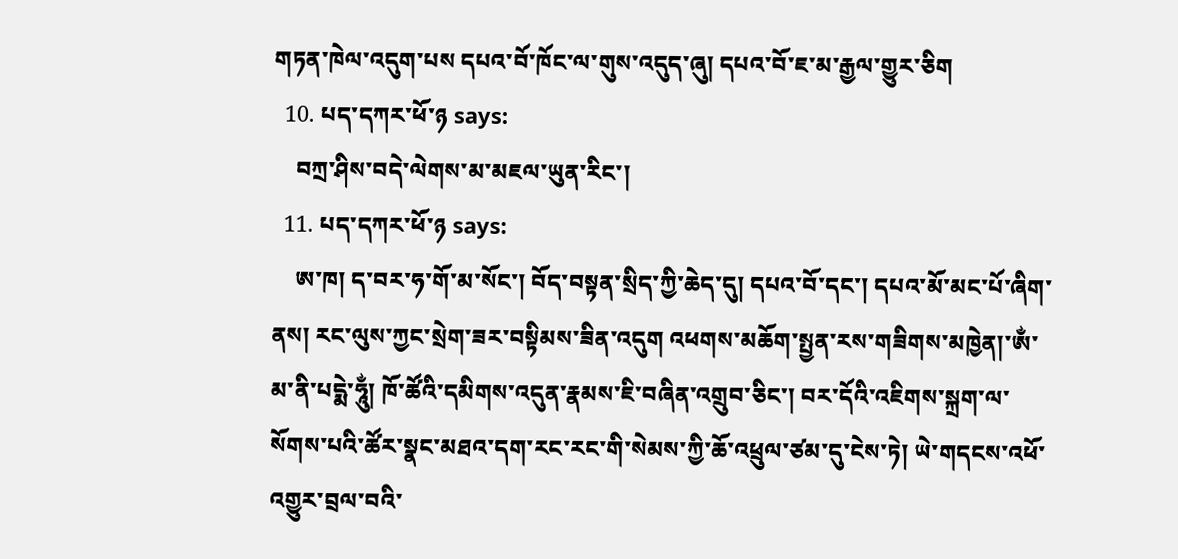གཏན་ཁེལ་འདུག་པས དཔའ་བོ་ཁོང་ལ་གུས་འདུད་ཞུ། དཔའ་བོ་ཇ་མ་རྒྱལ་གྱུར་ཅིག
  10. པད་དཀར་ཕོ་ཉ says:
    བཀྲ་ཤིས་བདེ་ལེགས་མ་མཇལ་ཡུན་རིང་།
  11. པད་དཀར་ཕོ་ཉ says:
    ཨ་ཁ། ད་བར་ཧ་གོ་མ་སོང་། བོད་བསྟན་སྲིད་ཀྱི་ཆེད་དུ། དཔའ་བོ་དང་། དཔའ་མོ་མང་པོ་ཞིག་ནས། རང་ལུས་ཀྱང་སྲེག་ཟར་བསྟིམས་ཟིན་འདུག འཕགས་མཆོག་སྤྱན་རས་གཟིགས་མཁྱེན།་ཨྂ་མ་ནི་པདྨེ་ཧཱུྂ། ཁོ་ཚོའི་དམིགས་འདུན་རྣམས་ཇི་བཞིན་འགྲུབ་ཅིང་། བར་དོའི་འཇིགས་སྐྲག་ལ་སོགས་པའི་ཚོར་སྣང་མཐའ་དག་རང་རང་གི་སེམས་ཀྱི་ཆོ་འཕྲུལ་ཙམ་དུ་ངེས་ཏེ། ཡེ་གདངས་འཕོ་འགྱུར་བྲལ་བའི་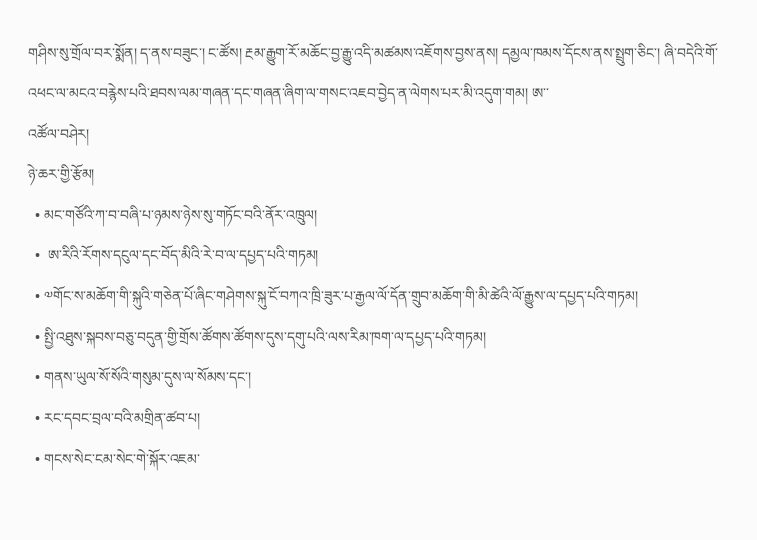གཤིས་སུ་གྲོལ་བར་སྨོན། ད་ནས་བཟུང་། ང་ཚོས། རྔམ་རྒྱུག་རོ་མཆོང་བྱ་རྒྱུ་འདི་མཚམས་འཇོགས་བྱས་ནས། དམྱལ་ཁམས་དོངས་ནས་སྤྲུག་ཅིང་། ཞི་བདེའི་གོ་འཕང་ལ་མངའ་བརྙེས་པའི་ཐབས་ལམ་གཞན་དང་གཞན་ཞིག་ལ་གསང་འཇབ་བྱེད་ན་ལེགས་པར་མི་འདུག་གམ། ཨ་་
འཚོལ་བཤེར།
ཉེ་ཆར་གྱི་རྩོམ།
  • མང་གཙོའི་ཀ་བ་བཞི་པ་ཉམས་ཉེས་སུ་གཏོང་བའི་ནོར་འཁྲུལ།
  •  ཨ་རིའི་རོགས་དངུལ་དང་བོད་མིའི་རེ་བ་ལ་དཔྱད་པའི་གཏམ།
  • ༧གོང་ས་མཆོག་གི་སྐུའི་གཅེན་པོ་ཞིང་གཤེགས་སྐུ་ངོ་བཀའ་ཁྲི་ཟུར་པ་རྒྱལ་ལོ་དོན་གྲུབ་མཆོག་གི་མི་ཚེའི་ལོ་རྒྱུས་ལ་དཔྱད་པའི་གཏམ།
  • སྤྱི་འཐུས་སྐབས་བཅུ་བདུན་གྱི་གྲོས་ཚོགས་ཚོགས་དུས་དགུ་པའི་ལས་རིམ་ཁག་ལ་དཔྱད་པའི་གཏམ།
  • གནས་ཡུལ་སོ་སོའི་གསུམ་དུས་ལ་སོམས་དང་།
  • རང་དབང་བྲལ་བའི་མགྲིན་ཚབ་པ།
  • གངས་སེང་ངམ་སེང་གེ་སྐོར་འཇམ་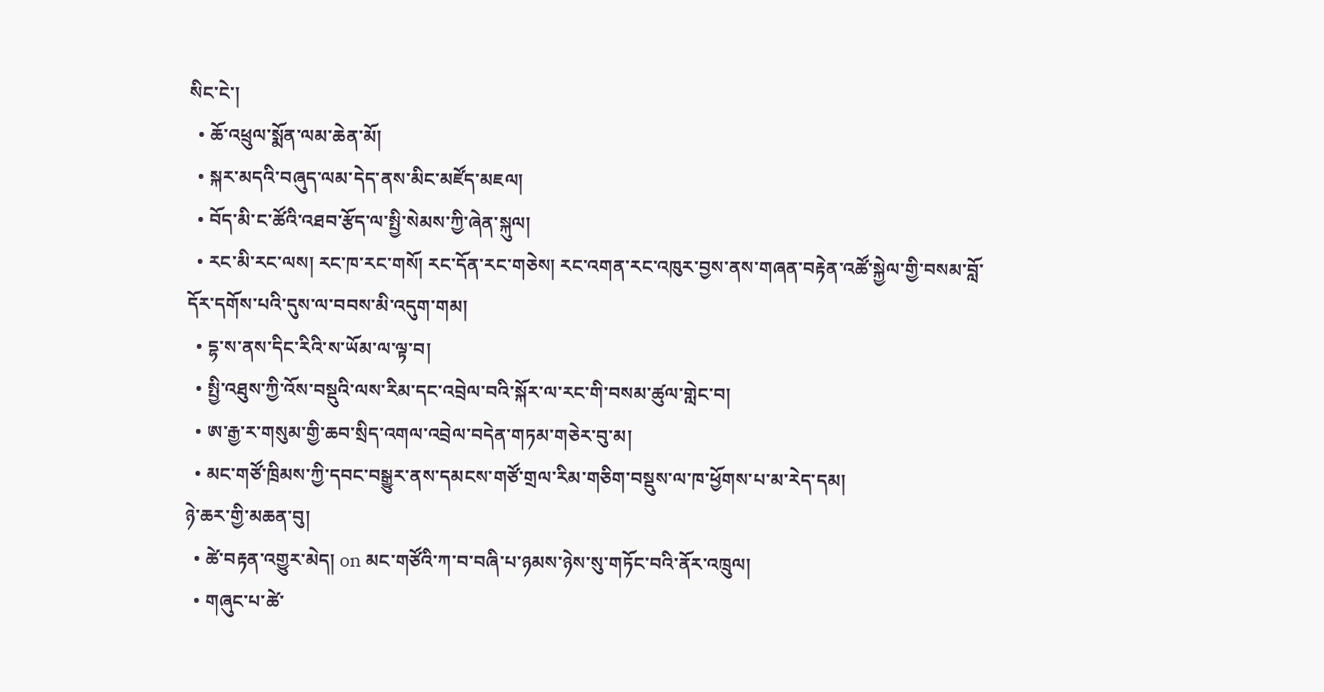སིང་ངེ་།
  • ཆོ་འཕྲུལ་སྨོན་ལམ་ཆེན་མོ།
  • སྐར་མདའི་བཞུད་ལམ་དེད་ནས་མིང་མཛོད་མཇལ།
  • བོད་མི་ང་ཚོའི་འཐབ་རྩོད་ལ་སྤྱི་སེམས་ཀྱི་ཞེན་སྐུལ།
  • རང་མི་རང་ལས། རང་ཁ་རང་གསོ། རང་དོན་རང་གཅེས། རང་འགན་རང་འཁུར་བྱས་ནས་གཞན་བརྟེན་འཚོ་སྐྱེལ་གྱི་བསམ་བློ་དོར་དགོས་པའི་དུས་ལ་བབས་མི་འདུག་གམ།
  • དྷ་ས་ནས་དིང་རིའི་ས་ཡོམ་ལ་ལྟ་བ།
  • སྤྱི་འཐུས་ཀྱི་འོས་བསྡུའི་ལས་རིམ་དང་འབྲེལ་བའི་སྐོར་ལ་རང་གི་བསམ་ཚུལ་གླེང་བ།
  • ཨ་རྒྱ་ར་གསུམ་གྱི་ཆབ་སྲིད་འགལ་འབྲེལ་བདེན་གཏམ་གཅེར་བུ་མ།
  • མང་གཙོ་ཁྲིམས་ཀྱི་དབང་བསྒྱུར་ནས་དམངས་གཙོ་གྲལ་རིམ་གཅིག་བསྡུས་ལ་ཁ་ཕྱོགས་པ་མ་རེད་དམ།
ཉེ་ཆར་གྱི་མཆན་བུ།
  • ཚེ་བརྟན་འགྱུར་མེད། on མང་གཙོའི་ཀ་བ་བཞི་པ་ཉམས་ཉེས་སུ་གཏོང་བའི་ནོར་འཁྲུལ།
  • གཞུང་པ་ཚེ་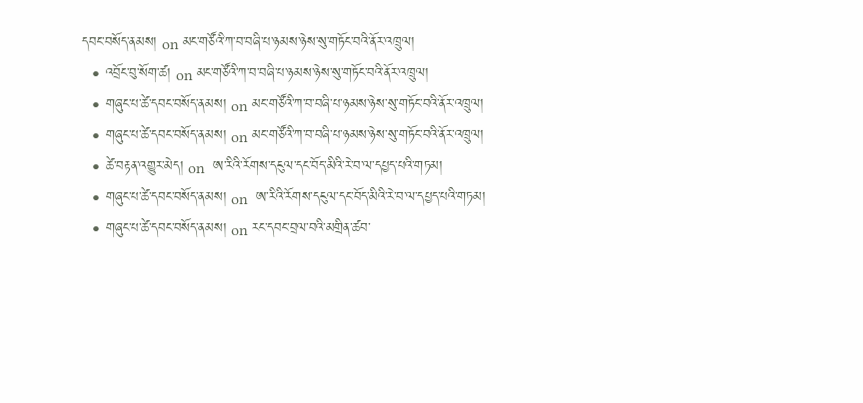དབང་བསོད་ནམས། on མང་གཙོའི་ཀ་བ་བཞི་པ་ཉམས་ཉེས་སུ་གཏོང་བའི་ནོར་འཁྲུལ།
  • འབྲོང་བུ་སོག་ཚ། on མང་གཙོའི་ཀ་བ་བཞི་པ་ཉམས་ཉེས་སུ་གཏོང་བའི་ནོར་འཁྲུལ།
  • གཞུང་པ་ཚེ་དབང་བསོད་ནམས། on མང་གཙོའི་ཀ་བ་བཞི་པ་ཉམས་ཉེས་སུ་གཏོང་བའི་ནོར་འཁྲུལ།
  • གཞུང་པ་ཚེ་དབང་བསོད་ནམས། on མང་གཙོའི་ཀ་བ་བཞི་པ་ཉམས་ཉེས་སུ་གཏོང་བའི་ནོར་འཁྲུལ།
  • ཚེ་བརྟན་འགྱུར་མེད། on  ཨ་རིའི་རོགས་དངུལ་དང་བོད་མིའི་རེ་བ་ལ་དཔྱད་པའི་གཏམ།
  • གཞུང་པ་ཚེ་དབང་བསོད་ནམས། on  ཨ་རིའི་རོགས་དངུལ་དང་བོད་མིའི་རེ་བ་ལ་དཔྱད་པའི་གཏམ།
  • གཞུང་པ་ཚེ་དབང་བསོད་ནམས། on རང་དབང་བྲལ་བའི་མགྲིན་ཚབ་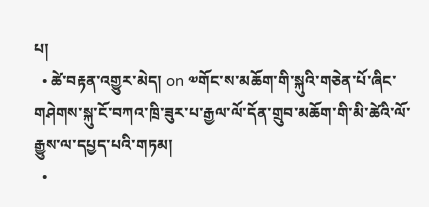པ།
  • ཚེ་བརྟན་འགྱུར་མེད། on ༧གོང་ས་མཆོག་གི་སྐུའི་གཅེན་པོ་ཞིང་གཤེགས་སྐུ་ངོ་བཀའ་ཁྲི་ཟུར་པ་རྒྱལ་ལོ་དོན་གྲུབ་མཆོག་གི་མི་ཚེའི་ལོ་རྒྱུས་ལ་དཔྱད་པའི་གཏམ།
  •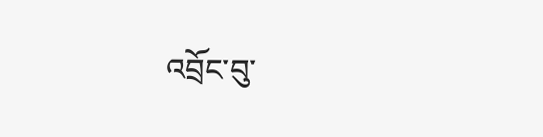འབྲོང་བུ་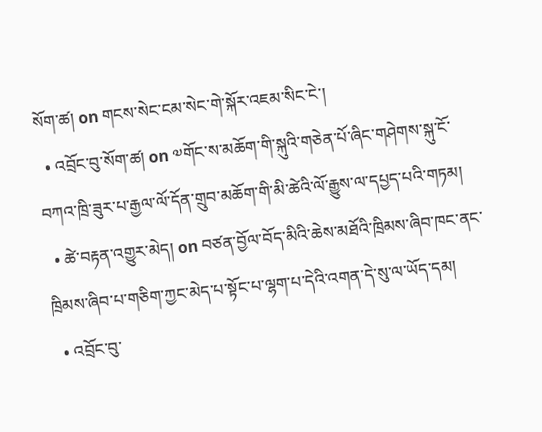སོག་ཚ། on གངས་སེང་ངམ་སེང་གེ་སྐོར་འཇམ་སིང་ངེ་།
  • འབྲོང་བུ་སོག་ཚ། on ༧གོང་ས་མཆོག་གི་སྐུའི་གཅེན་པོ་ཞིང་གཤེགས་སྐུ་ངོ་བཀའ་ཁྲི་ཟུར་པ་རྒྱལ་ལོ་དོན་གྲུབ་མཆོག་གི་མི་ཚེའི་ལོ་རྒྱུས་ལ་དཔྱད་པའི་གཏམ།
  • ཚེ་བརྟན་འགྱུར་མེད། on བཙན་བྱོལ་བོད་མིའི་ཆེས་མཐོའི་ཁྲིམས་ཞིབ་ཁང་ནང་ཁྲིམས་ཞིབ་པ་གཅིག་ཀྱང་མེད་པ་སྟོང་པ་ལྷག་པ་དེའི་འགན་དེ་སུ་ལ་ཡོད་དམ།
  • འབྲོང་བུ་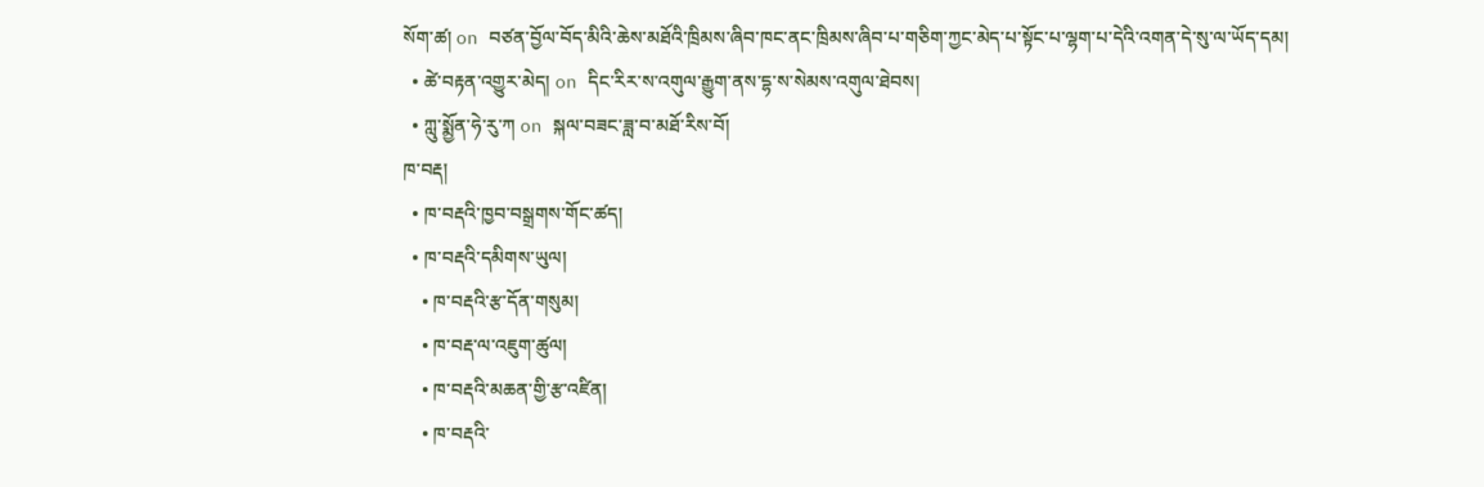སོག་ཚ། on བཙན་བྱོལ་བོད་མིའི་ཆེས་མཐོའི་ཁྲིམས་ཞིབ་ཁང་ནང་ཁྲིམས་ཞིབ་པ་གཅིག་ཀྱང་མེད་པ་སྟོང་པ་ལྷག་པ་དེའི་འགན་དེ་སུ་ལ་ཡོད་དམ།
  • ཚེ་བརྟན་འགྱུར་མེད། on དིང་རིར་ས་འགུལ་རྒྱུག་ནས་དྷ་ས་སེམས་འགུལ་ཐེབས།
  • ཀླུ་སྨྱོན་ཧེ་རུ་ཀ on སྐལ་བཟང་ཟླ་བ་མཐོ་རིས་བོ།
ཁ་བརྡ།
  • ཁ་བརྡའི་ཁྱབ་བསྒྲགས་གོང་ཚད།
  • ཁ་བརྡའི་དམིགས་ཡུལ།
    • ཁ་བརྡའི་རྩ་དོན་གསུམ།
    • ཁ་བརྡ་ལ་འཇུག་ཚུལ།
    • ཁ་བརྡའི་མཆན་གྱི་རྩ་འཛིན།
    • ཁ་བརྡའི་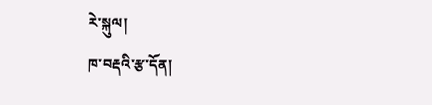རེ་སྐུལ།
ཁ་བརྡའི་རྩ་དོན།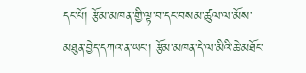དང་པོ། རྩོམ་མཁན་གྱི་ལྟ་བ་དང་བསམ་ཚུལ་ལ་མོས་མཐུན་བྱེད་དཀའ་ན་ཡང་། རྩོམ་མཁན་དེ་ལ་མིའི་ཆེ་མཐོང་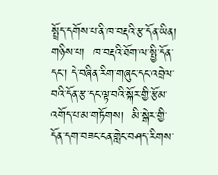སྤྲོད་དགོས་པ་ནི་ཁ་བརྡའི་རྩ་དོན་ཡིན།
གཉིས་པ།  ཁ་བརྡའི་ཐོག་ལ་སྤྱི་དོན་དང་། དེ་བཞིན་རིག་གཞུང་དང་འབྲེལ་བའི་དོན་རྩ་དང་ལྟ་བའི་སྐོར་གྱི་རྩོམ་འགོད་པ་མ་གཏོགས།  མི་སྒེར་གྱི་དོན་དག་བཟང་ངན་གླེང་བཤད་རིགས་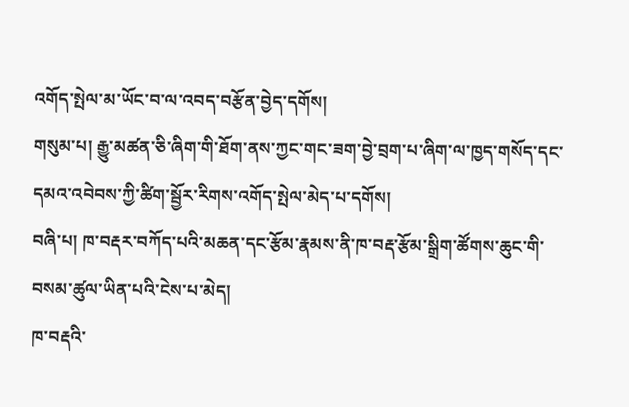འགོད་སྤེལ་མ་ཡོང་བ་ལ་འབད་བརྩོན་བྱེད་དགོས།
གསུམ་པ། རྒྱུ་མཚན་ཅི་ཞིག་གི་ཐོག་ནས་ཀྱང་གང་ཟག་བྱེ་བྲག་པ་ཞིག་ལ་ཁྱད་གསོད་དང་དམའ་འབེབས་ཀྱི་ཚིག་སྦྱོར་རིགས་འགོད་སྤེལ་མེད་པ་དགོས།
བཞི་པ། ཁ་བརྡར་བཀོད་པའི་མཆན་དང་རྩོམ་རྣམས་ནི་ཁ་བརྡ་རྩོམ་སྒྲིག་ཚོགས་ཆུང་གི་བསམ་ཚུལ་ཡིན་པའི་ངེས་པ་མེད།
ཁ་བརྡའི་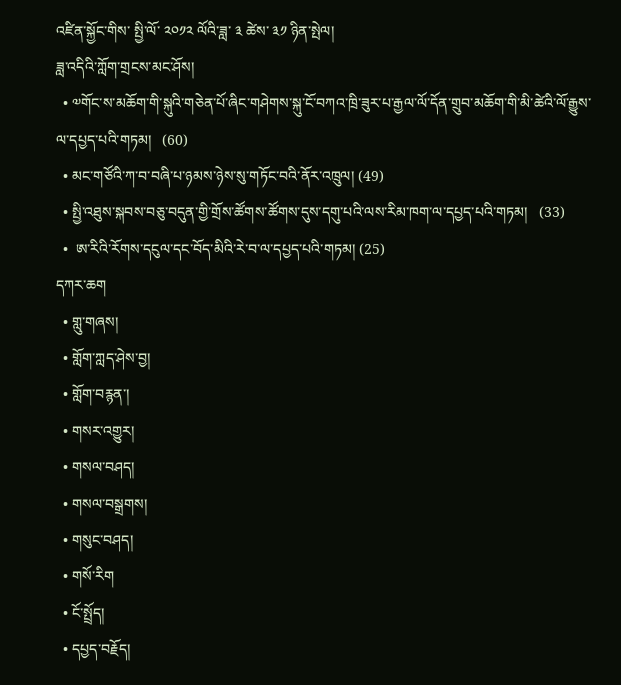འཛིན་སྐྱོང་གིས་ སྤྱི་ལོ་ ༢༠༡༢ ལོའི་ཟླ་ ༣ ཚེས་ ༣༡ ཉིན་སྤེལ།
ཟླ་འདིའི་ཀློག་གྲངས་མང་ཤོས།
  • ༧གོང་ས་མཆོག་གི་སྐུའི་གཅེན་པོ་ཞིང་གཤེགས་སྐུ་ངོ་བཀའ་ཁྲི་ཟུར་པ་རྒྱལ་ལོ་དོན་གྲུབ་མཆོག་གི་མི་ཚེའི་ལོ་རྒྱུས་ལ་དཔྱད་པའི་གཏམ།   (60)
  • མང་གཙོའི་ཀ་བ་བཞི་པ་ཉམས་ཉེས་སུ་གཏོང་བའི་ནོར་འཁྲུལ། (49)
  • སྤྱི་འཐུས་སྐབས་བཅུ་བདུན་གྱི་གྲོས་ཚོགས་ཚོགས་དུས་དགུ་པའི་ལས་རིམ་ཁག་ལ་དཔྱད་པའི་གཏམ།   (33)
  •  ཨ་རིའི་རོགས་དངུལ་དང་བོད་མིའི་རེ་བ་ལ་དཔྱད་པའི་གཏམ། (25)
དཀར་ཆག
  • གླུ་གཞས།
  • གློག་ཀླད་ཤེས་བྱ།
  • གློག་བརྙན་།
  • གསར་འགྱུར།
  • གསལ་བཤད།
  • གསལ་བསྒྲགས།
  • གསུང་བཤད།
  • གསོ་རིག
  • ངོ་སྤྲོད།
  • དཔྱད་བརྗོད།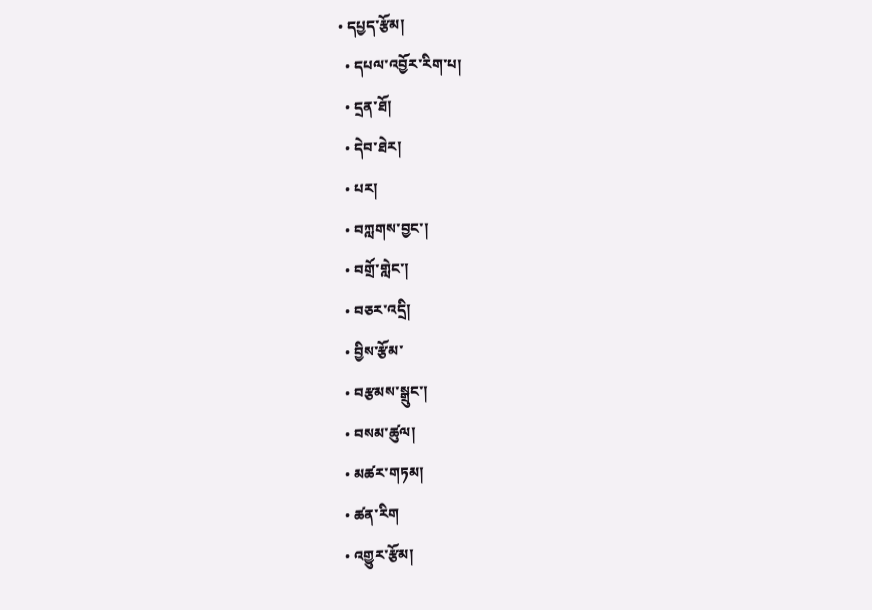• དཔྱད་རྩོམ།
  • དཔལ་འབྱོར་རིག་པ།
  • དྲན་ཐོ།
  • དེབ་ཐེར།
  • པར།
  • བཀླགས་བྱང་།
  • བགྲོ་གླེང་།
  • བཅར་འདྲི།
  • བྱིས་རྩོམ་
  • བརྩམས་སྒྲུང་།
  • བསམ་ཚུལ།
  • མཚར་གཏམ།
  • ཚན་རིག
  • འགྱུར་རྩོམ།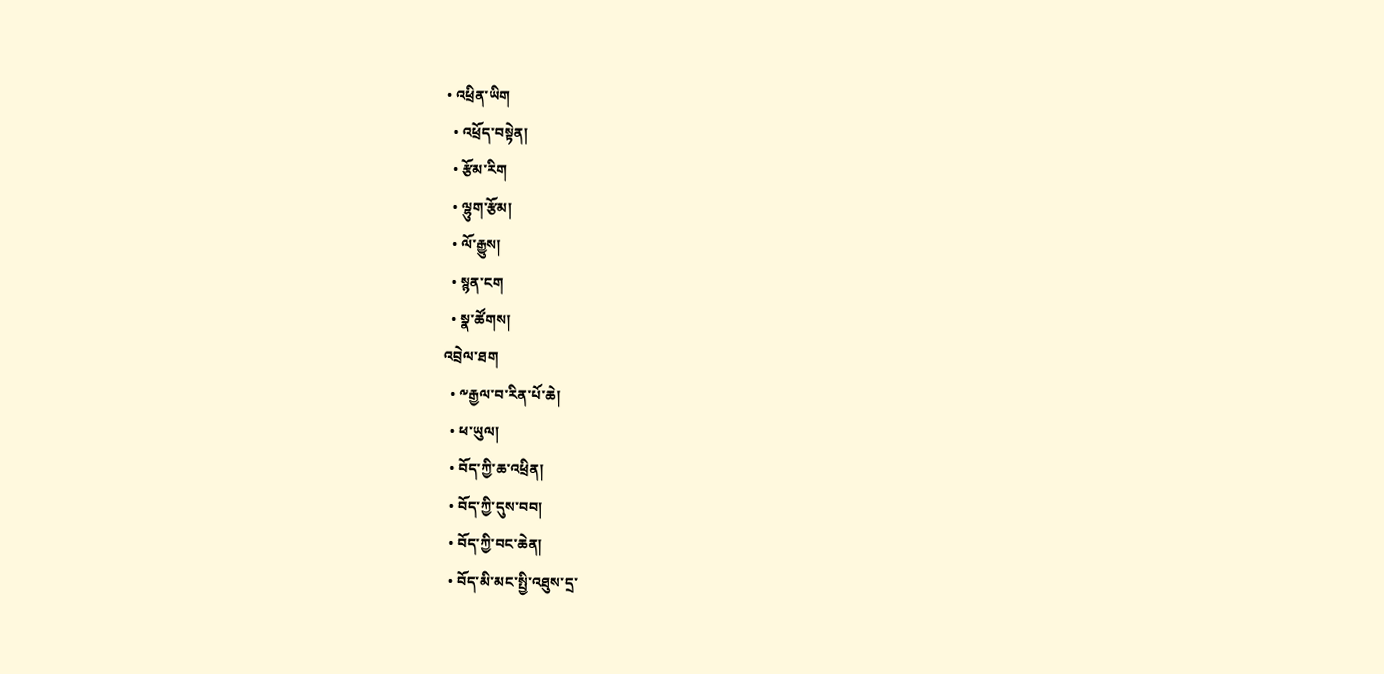• འཕྲིན་ཡིག
  • འཕྲོད་བསྟེན།
  • རྩོམ་རིག
  • ལྷུག་རྩོམ།
  • ལོ་རྒྱུས།
  • སྙན་ངག
  • སྣ་ཚོགས།
འབྲེལ་ཐག
  • ༸རྒྱལ་བ་རིན་པོ་ཆེ།
  • ཕ་ཡུལ།
  • བོད་ཀྱི་ཆ་འཕྲིན།
  • བོད་ཀྱི་དུས་བབ།
  • བོད་ཀྱི་བང་ཆེན།
  • བོད་མི་མང་སྤྱི་འཐུས་དྲ་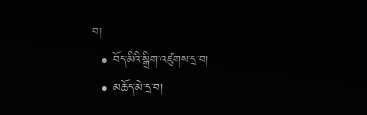བ།
  • བོད་མིའི་སྒྲིག་འཛུགས་དྲ་བ།
  • མཆོད་མེ་དྲ་བ།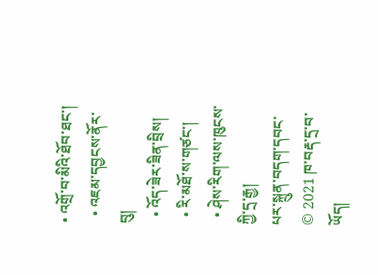• འགྲོ་བ་མིའི་ཐོབ་ཐང་།
  • འཇམ་དབྱངས་ནོར་བུ།
  • འོད་ཟེར་ཟིན་བྲིས།
  • རི་མཐོ་ས་གཙང་།
  • ཤེས་རིག་ལས་ཁུངས་ཀྱི་དྲ་རྒྱ།
པར་སྐྲུན་བདག་དབང་ © 2021 ཁ་བརྡ་དྲ་བ་ཡོད།